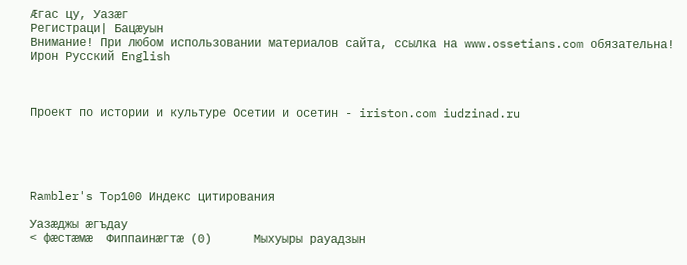Æгас цу, Уазæг
Регистраци| Бацæуын
Внимание! При любом использовании материалов сайта, ссылка на www.ossetians.com обязательна!
Ирон Русский English



Проект по истории и культуре Осетии и осетин - iriston.com iudzinad.ru





Rambler's Top100 Индекс цитирования

Уазæджы æгъдау
< фæстæмæ  Фиппаинæгтæ (0)      Мыхуыры рауадзын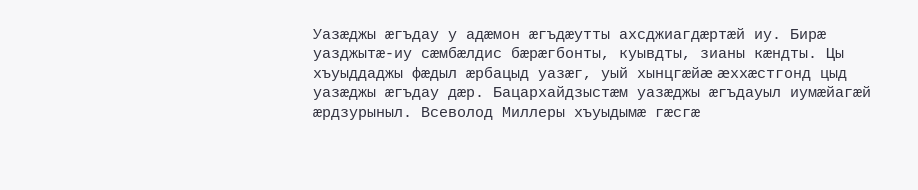Уазæджы æгъдау у адæмон æгъдæутты ахсджиагдæртæй иу. Бирæ уазджытæ-иу сæмбæлдис бæрæгбонты, куывдты, зианы кæндты. Цы хъуыддаджы фæдыл æрбацыд уазæг, уый хынцгæйæ æххæстгонд цыд уазæджы æгъдау дæр. Бацархайдзыстæм уазæджы æгъдауыл иумæйагæй æрдзурыныл. Всеволод Миллеры хъуыдымæ гæсгæ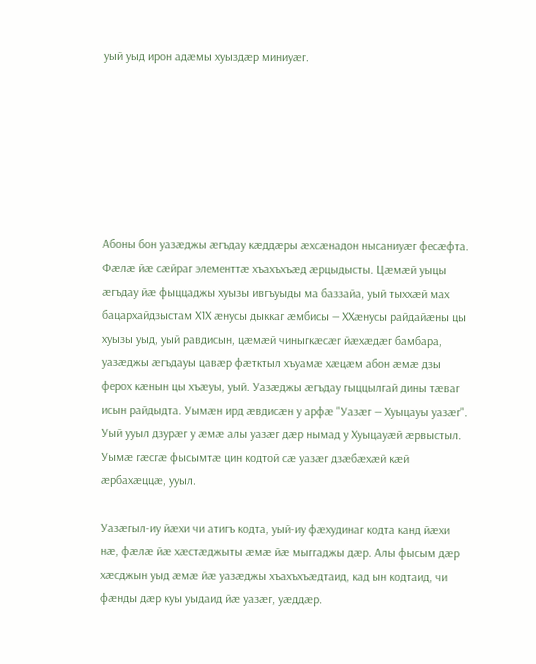уый уыд ирон адæмы хуыздæр миниуæг.







Абоны бон уазæджы æгъдау кæддæры æхсæнадон нысаниуæг фесæфта. Фæлæ йæ сæйраг элементтæ хъахъхъæд æрцыдысты. Цæмæй уыцы æгъдау йæ фыццаджы хуызы ивгъуыды ма баззайа, уый тыххæй мах бацархайдзыстам Х1Х æнусы дыккаг æмбисы — ХХæнусы райдайæны цы хуызы уыд, уый равдисын, цæмæй чиныгкæсæг йæхæдæг бамбара, уазæджы æгъдауы цавæр фæтктыл хъуамæ хæцæм абон æмæ дзы ферох кæнын цы хъæуы, уый. Уазæджы æгъдау гыццылгай дины тæваг исын райдыдта. Уымæн ирд æвдисæн у арфæ "Уазæг — Хуыцауы уазæг". Уый ууыл дзурæг у æмæ алы уазæг дæр нымад у Хуыцауæй æрвыстыл. Уымæ гæсгæ фысымтæ цин кодтой сæ уазæг дзæбæхæй кæй æрбахæццæ, ууыл.

Уазæгыл-иу йæхи чи атигъ кодта, уый-иу фæхудинаг кодта канд йæхи нæ, фæлæ йæ хæстæджыты æмæ йæ мыггаджы дæр. Алы фысым дæр хæсджын уыд æмæ йæ уазæджы хъахъхъæдтаид, кад ын кодтаид, чи фæнды дæр куы уыдаид йæ уазæг, уæддæр.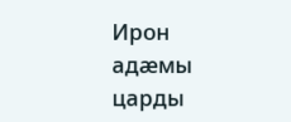Ирон адæмы царды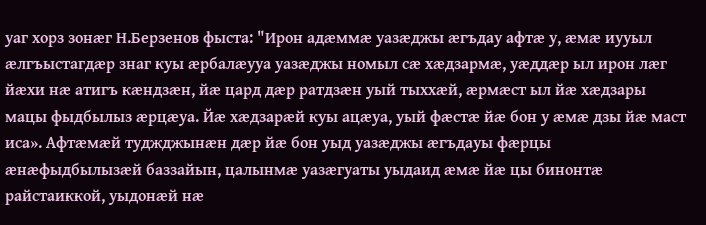уаг хорз зонæг Н.Берзенов фыста: "Ирон адæммæ уазæджы æгъдау афтæ у, æмæ иууыл æлгъыстагдæр знаг куы æрбалæууа уазæджы номыл сæ хæдзармæ, уæддæр ыл ирон лæг йæхи нæ атигъ кæндзæн, йæ цард дæр ратдзæн уый тыххæй, æрмæст ыл йæ хæдзары мацы фыдбылыз æрцæуа. Йæ хæдзарæй куы ацæуа, уый фæстæ йæ бон у æмæ дзы йæ маст иса». Афтæмæй туджджынæн дæр йæ бон уыд уазæджы æгъдауы фæрцы æнæфыдбылызæй баззайын, цалынмæ уазæгуаты уыдаид æмæ йæ цы бинонтæ райстаиккой, уыдонæй нæ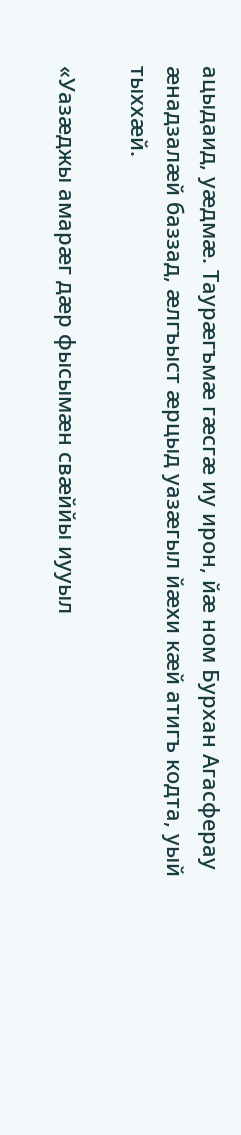ацыдаид, уæдмæ. Таурæгъмæ гæсгæ иу ирон, йæ ном Бурхан Агасферау æнадзалæй баззад, æлгъыст æрцыд уазæгыл йæхи кæй атигъ кодта, уый тыххæй.

«Уазæджы амарæг дæр фысымæн свæййы иууыл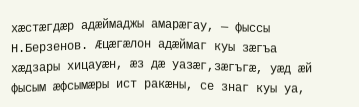хæстæгдæр адæймаджы амарæгау, — фыссы Н.Берзенов. Æцæгæлон адæймаг куы зæгъа хæдзары хицауæн, æз дæ уазæг,зæгъгæ, уæд æй фысым æфсымæры ист ракæны, се знаг куы уа,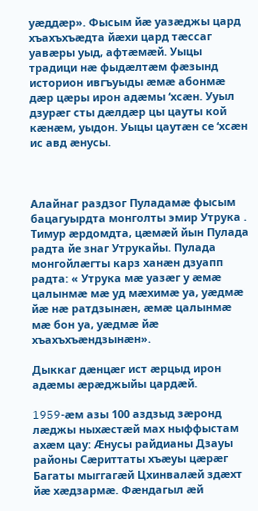уæддæр». Фысым йæ уазæджы цард хъахъхъæдта йæхи цард тæссаг уавæры уыд, афтæмæй. Уыцы традици нæ фыдæлтæм фæзынд историон ивгъуыды æмæ абонмæ дæр цæры ирон адæмы ‘хсæн. Ууыл дзурæг сты дæлдæр цы цауты кой кæнæм, уыдон. Уыцы цаутæн се ‘хсæн ис авд æнусы.



Алайнаг раздзог Пуладамæ фысым бацагуырдта монголты эмир Утрука . Тимур æрдомдта, цæмæй йын Пулада радта йе знаг Утрукайы. Пулада монгойлæгты карз ханæн дзуапп радта: « Утрука мæ уазæг у æмæ цалынмæ мæ уд мæхимæ уа, уæдмæ йæ нæ ратдзынæн, æмæ цалынмæ мæ бон уа, уæдмæ йæ хъахъхъæндзынæн».

Дыккаг дæнцæг ист æрцыд ирон адæмы æрæджыйы цардæй.

1959-æм азы 100 аздзыд зæронд лæджы ныхæстæй мах ныффыстам ахæм цау: Æнусы райдианы Дзауы районы Сæриттаты хъæуы цæрæг Багаты мыггагæй Цхинвалæй здæхт йæ хæдзармæ. Фæндагыл æй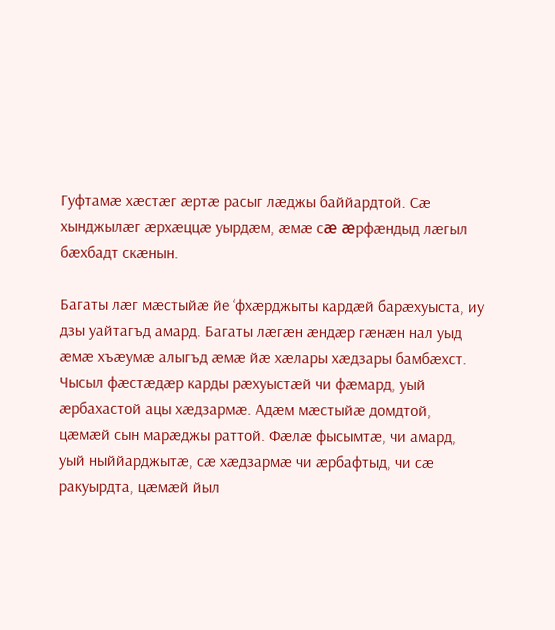Гуфтамæ хæстæг æртæ расыг лæджы баййардтой. Сæ хынджылæг æрхæццæ уырдæм, æмæ сæ æрфæндыд лæгыл бæхбадт скæнын.

Багаты лæг мæстыйæ йе ‘фхæрджыты кардæй барæхуыста, иу дзы уайтагъд амард. Багаты лæгæн æндæр гæнæн нал уыд æмæ хъæумæ алыгъд æмæ йæ хæлары хæдзары бамбæхст. Чысыл фæстæдæр карды рæхуыстæй чи фæмард, уый æрбахастой ацы хæдзармæ. Адæм мæстыйæ домдтой, цæмæй сын марæджы раттой. Фæлæ фысымтæ, чи амард, уый ныййарджытæ, сæ хæдзармæ чи æрбафтыд, чи сæ ракуырдта, цæмæй йыл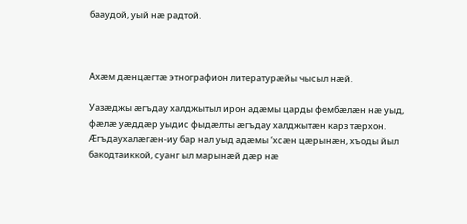бааудой, уый нæ радтой.



Ахæм дæнцæгтæ этнографион литературæйы чысыл нæй.

Уазæджы æгъдау халджытыл ирон адæмы царды фембæлæн нæ уыд, фæлæ уæддæр уыдис фыдæлты æгъдау халджытæн карз тæрхон. Æгъдаухалæгæн-иу бар нал уыд адæмы ‘хсæн цæрынæн, хъоды йыл бакодтаиккой, суанг ыл марынæй дæр нæ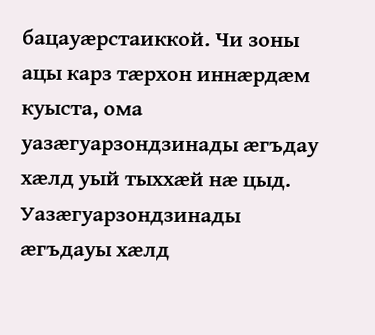бацауæрстаиккой. Чи зоны ацы карз тæрхон иннæрдæм куыста, ома уазæгуарзондзинады æгъдау хæлд уый тыххæй нæ цыд. Уазæгуарзондзинады æгъдауы хæлд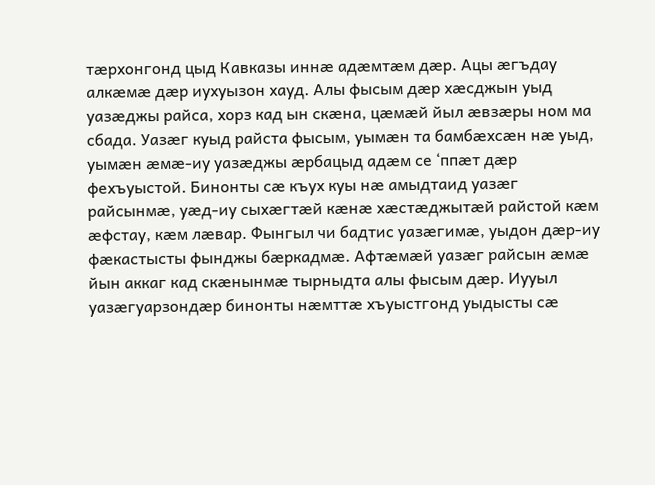тæрхонгонд цыд Кавказы иннæ адæмтæм дæр. Ацы æгъдау алкæмæ дæр иухуызон хауд. Алы фысым дæр хæсджын уыд уазæджы райса, хорз кад ын скæна, цæмæй йыл æвзæры ном ма сбада. Уазæг куыд райста фысым, уымæн та бамбæхсæн нæ уыд, уымæн æмæ-иу уазæджы æрбацыд адæм се ‘ппæт дæр фехъуыстой. Бинонты сæ къух куы нæ амыдтаид уазæг райсынмæ, уæд-иу сыхæгтæй кæнæ хæстæджытæй райстой кæм æфстау, кæм лæвар. Фынгыл чи бадтис уазæгимæ, уыдон дæр-иу фæкастысты фынджы бæркадмæ. Афтæмæй уазæг райсын æмæ йын аккаг кад скæнынмæ тырныдта алы фысым дæр. Иууыл уазæгуарзондæр бинонты нæмттæ хъуыстгонд уыдысты сæ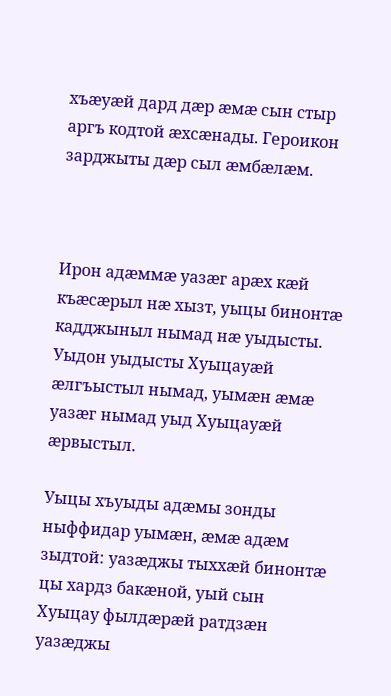хъæуæй дард дæр æмæ сын стыр аргъ кодтой æхсæнады. Героикон зарджыты дæр сыл æмбæлæм.



Ирон адæммæ уазæг арæх кæй къæсæрыл нæ хызт, уыцы бинонтæ кадджыныл нымад нæ уыдысты. Уыдон уыдысты Хуыцауæй æлгъыстыл нымад, уымæн æмæ уазæг нымад уыд Хуыцауæй æрвыстыл.

Уыцы хъуыды адæмы зонды ныффидар уымæн, æмæ адæм зыдтой: уазæджы тыххæй бинонтæ цы хардз бакæной, уый сын Хуыцау фылдæрæй ратдзæн уазæджы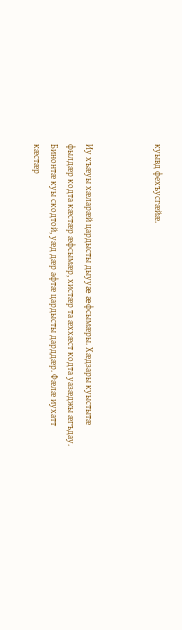куывд фехъусгæйæ.



Иу хъæуы хæларæй цардысты дыууæ æфсымæры. Хæдзары куыстытæ фылдæр кодта кæстæр æфсымæр, хистæр та æххæст кодта уазæджы æгъдау. Бинонтæ куы скодтой, уæд дæр афтæ цардысты дарддæр. Фæлæ иухатт кæстæр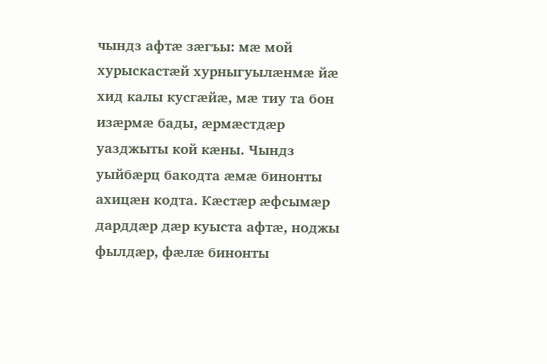чындз афтæ зæгъы: мæ мой хурыскастæй хурныгуылæнмæ йæ хид калы кусгæйæ, мæ тиу та бон изæрмæ бады, æрмæстдæр уазджыты кой кæны. Чындз уыйбæрц бакодта æмæ бинонты ахицæн кодта. Кæстæр æфсымæр дарддæр дæр куыста афтæ, ноджы фылдæр, фæлæ бинонты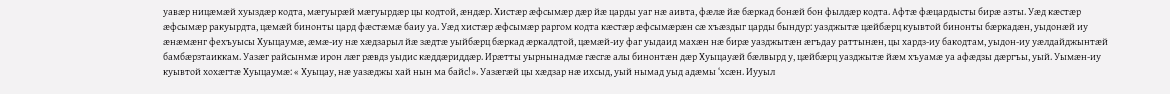уавæр ницæмæй хуыздæр кодта, мæгуырæй мæгуырдæр цы кодтой, æндæр. Хистæр æфсымæр дæр йæ царды уаг нæ аивта, фæлæ йæ бæркад бонæй бон фылдæр кодта. Афтæ фæцардысты бирæ азты. Уæд кæстæр æфсымæр ракуырдта, цæмæй бинонты цард фæстæмæ баиу уа. Уæд хистæр æфсымæр раргом кодта кæстæр æфсымæрæн сæ хъæздыг царды бындур: уазджытæ цæйбæрц куывтой бинонты бæркадæн, уыдонæй иу æнæмæнг фехъуысы Хуыцаумæ, æмæ-иу нæ хæдзарыл йæ зæдтæ уыйбæрц бæркад æркалдтой, цæмæй-иу фаг уыдаид махæн нæ бирæ уазджытæн æгъдау раттынæн, цы хардз-иу бакодтам, уыдон-иу уæлдайджынтæй бамбæрзтаиккам. Уазæг райсынмæ ирон лæг рæвдз уыдис кæддæриддæр. Ирæтты уырнынадмæ гæсгæ алы бинонтæн дæр Хуыцауæй бæлвырд у, цæйбæрц уазджытæ йæм хъуамæ уа афæдзы дæргъы, уый. Уымæн-иу куывтой хохæгтæ Хуыцаумæ: « Хуыцау, нæ уазæджы хай нын ма байс!». Уазæгæй цы хæдзар нæ ихсыд, уый нымад уыд адæмы ‘хсæн. Иууыл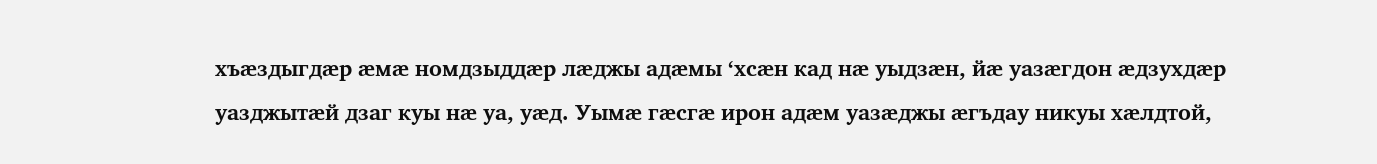хъæздыгдæр æмæ номдзыддæр лæджы адæмы ‘хсæн кад нæ уыдзæн, йæ уазæгдон æдзухдæр уазджытæй дзаг куы нæ уа, уæд. Уымæ гæсгæ ирон адæм уазæджы æгъдау никуы хæлдтой,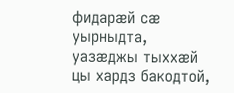фидарæй сæ уырныдта, уазæджы тыххæй цы хардз бакодтой,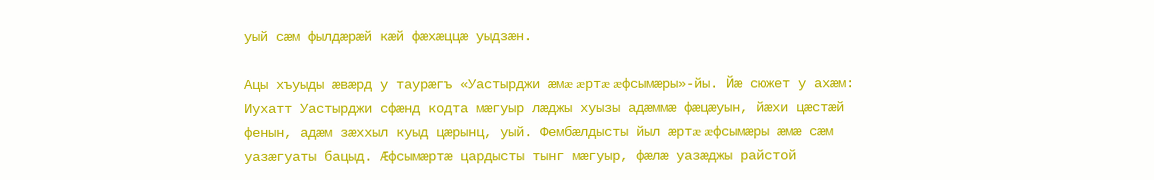уый сæм фылдæрæй кæй фæхæццæ уыдзæн.

Ацы хъуыды æвæрд у таурæгъ «Уастырджи æмæ æртæ æфсымæры»-йы. Йæ сюжет у ахæм: Иухатт Уастырджи сфæнд кодта мæгуыр лæджы хуызы адæммæ фæцæуын, йæхи цæстæй фенын, адæм зæххыл куыд цæрынц, уый. Фембæлдысты йыл æртæ æфсымæры æмæ сæм уазæгуаты бацыд. Æфсымæртæ цардысты тынг мæгуыр, фæлæ уазæджы райстой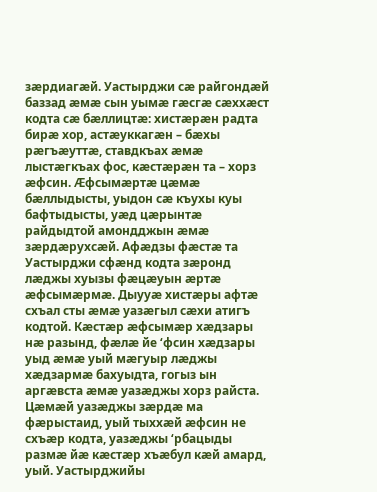зæрдиагæй. Уастырджи сæ райгондæй баззад æмæ сын уымæ гæсгæ сæххæст кодта сæ бæллицтæ: хистæрæн радта бирæ хор, астæуккагæн – бæхы рæгъæуттæ, ставдкъах æмæ лыстæгкъах фос, кæстæрæн та – хорз æфсин. Æфсымæртæ цæмæ бæллыдысты, уыдон сæ къухы куы бафтыдысты, уæд цæрынтæ райдыдтой амондджын æмæ зæрдæрухсæй. Афæдзы фæстæ та Уастырджи сфæнд кодта зæронд лæджы хуызы фæцæуын æртæ æфсымæрмæ. Дыууæ хистæры афтæ схъал сты æмæ уазæгыл сæхи атигъ кодтой. Кæстæр æфсымæр хæдзары нæ разынд, фæлæ йе ‘фсин хæдзары уыд æмæ уый мæгуыр лæджы хæдзармæ бахуыдта, гогыз ын аргæвста æмæ уазæджы хорз райста. Цæмæй уазæджы зæрдæ ма фæрыстаид, уый тыххæй æфсин не схъæр кодта, уазæджы ‘рбацыды размæ йæ кæстæр хъæбул кæй амард, уый. Уастырджийы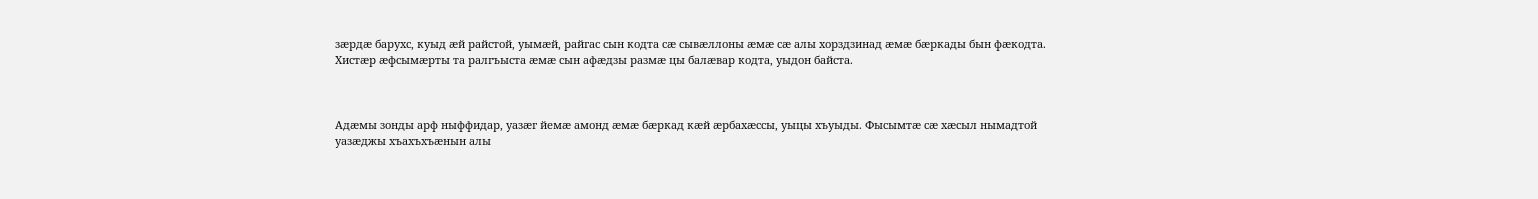зæрдæ барухс, куыд æй райстой, уымæй, райгас сын кодта сæ сывæллоны æмæ сæ алы хорздзинад æмæ бæркады бын фæкодта. Хистæр æфсымæрты та ралгъыста æмæ сын афæдзы размæ цы балæвар кодта, уыдон байста.



Адæмы зонды арф ныффидар, уазæг йемæ амонд æмæ бæркад кæй æрбахæссы, уыцы хъуыды. Фысымтæ сæ хæсыл нымадтой уазæджы хъахъхъæнын алы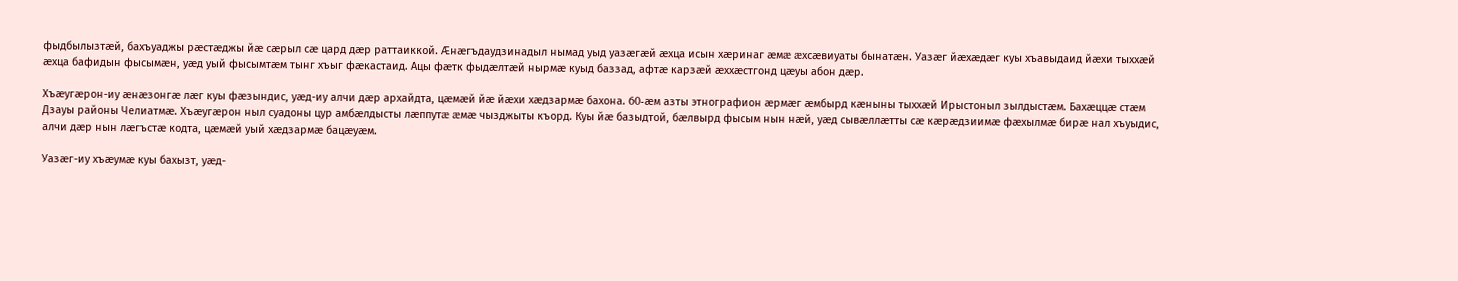фыдбылызтæй, бахъуаджы рæстæджы йæ сæрыл сæ цард дæр раттаиккой. Æнæгъдаудзинадыл нымад уыд уазæгæй æхца исын хæринаг æмæ æхсæвиуаты бынатæн. Уазæг йæхæдæг куы хъавыдаид йæхи тыххæй æхца бафидын фысымæн, уæд уый фысымтæм тынг хъыг фæкастаид. Ацы фæтк фыдæлтæй нырмæ куыд баззад, афтæ карзæй æххæстгонд цæуы абон дæр.

Хъæугæрон-иу æнæзонгæ лæг куы фæзындис, уæд-иу алчи дæр архайдта, цæмæй йæ йæхи хæдзармæ бахона. 60-æм азты этнографион æрмæг æмбырд кæныны тыххæй Ирыстоныл зылдыстæм. Бахæццæ стæм Дзауы районы Челиатмæ. Хъæугæрон ныл суадоны цур амбæлдысты лæппутæ æмæ чызджыты къорд. Куы йæ базыдтой, бæлвырд фысым нын нæй, уæд сывæллæтты сæ кæрæдзиимæ фæхылмæ бирæ нал хъуыдис, алчи дæр нын лæгъстæ кодта, цæмæй уый хæдзармæ бацæуæм.

Уазæг-иу хъæумæ куы бахызт, уæд-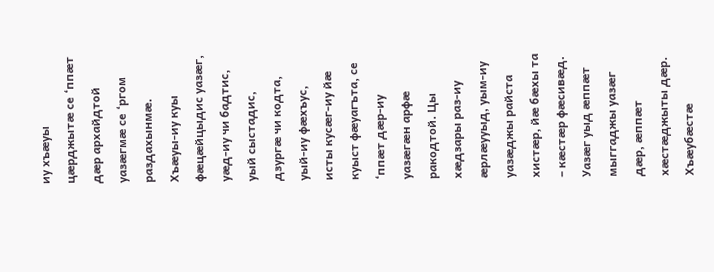иу хъæуы цæрджытæ се ‘ппæт дæр архайдтой уазæгмæ се ‘ргом раздахынмæ. Хъæуы-иу куы фæцæйцыдис уазæг, уæд-иу чи бадтис, уый сыстадис, дзургæ чи кодта, уый-иу фæхъус, исты кусæг-иу йæ куыст фæуагъта, се ‘ппæт дæр-иу уазæгæн арфæ ракодтой. Цы хæдзары раз-иу æрлæууыд, уым-иу уазæджы райста хистæр, йæ бæхы та – кæстæр фæсивæд. Уазæг уыд æппæт мыггаджы уазæг дæр, æппæт хæстæджыты дæр. Хъæубæстæ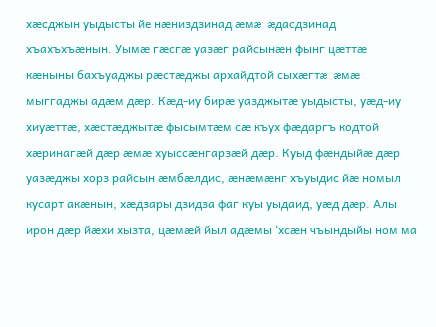хæсджын уыдысты йе нæниздзинад æмæ æдасдзинад хъахъхъæнын. Уымæ гæсгæ уазæг райсынæн фынг цæттæ кæныны бахъуаджы рæстæджы архайдтой сыхæгтæ æмæ мыггаджы адæм дæр. Кæд-иу бирæ уазджытæ уыдысты, уæд-иу хиуæттæ, хæстæджытæ фысымтæм сæ къух фæдаргъ кодтой хæринагæй дæр æмæ хуыссæнгарзæй дæр. Куыд фæндыйæ дæр уазæджы хорз райсын æмбæлдис, æнæмæнг хъуыдис йæ номыл кусарт акæнын, хæдзары дзидза фаг куы уыдаид, уæд дæр. Алы ирон дæр йæхи хызта, цæмæй йыл адæмы ‘хсæн чъындыйы ном ма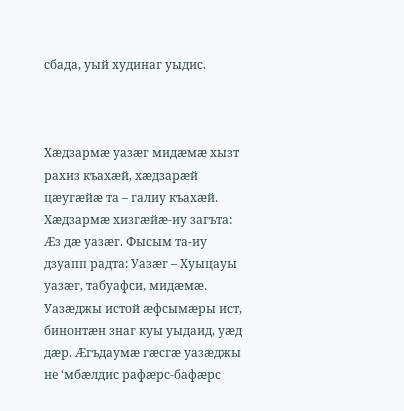сбада, уый худинаг уыдис.



Хæдзармæ уазæг мидæмæ хызт рахиз къахæй, хæдзарæй цæугæйæ та – галиу къахæй. Хæдзармæ хизгæйæ-иу загъта: Æз дæ уазæг. Фысым та-иу дзуапп радта: Уазæг – Хуыцауы уазæг, табуафси, мидæмæ. Уазæджы истой æфсымæры ист, бинонтæн знаг куы уыдаид, уæд дæр. Æгъдаумæ гæсгæ уазæджы не ‘мбæлдис рафæрс-бафæрс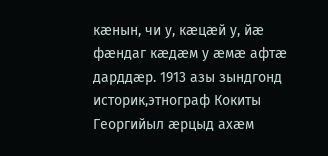кæнын, чи у, кæцæй у, йæ фæндаг кæдæм у æмæ афтæ дарддæр. 1913 азы зындгонд историк,этнограф Кокиты Георгийыл æрцыд ахæм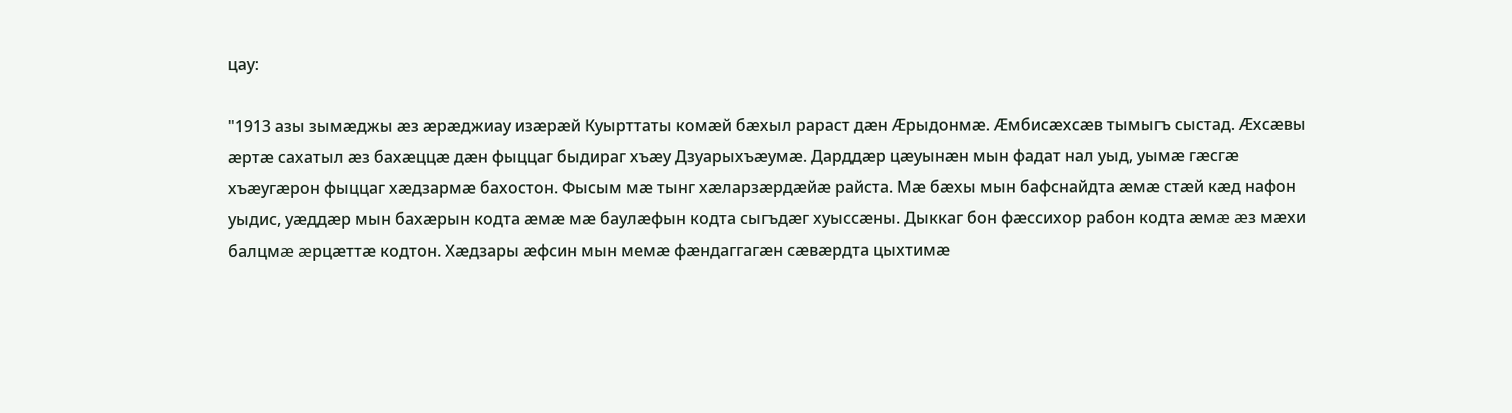цау:

"1913 азы зымæджы æз æрæджиау изæрæй Куырттаты комæй бæхыл рараст дæн Æрыдонмæ. Æмбисæхсæв тымыгъ сыстад. Æхсæвы æртæ сахатыл æз бахæццæ дæн фыццаг быдираг хъæу Дзуарыхъæумæ. Дарддæр цæуынæн мын фадат нал уыд, уымæ гæсгæ хъæугæрон фыццаг хæдзармæ бахостон. Фысым мæ тынг хæларзæрдæйæ райста. Мæ бæхы мын бафснайдта æмæ стæй кæд нафон уыдис, уæддæр мын бахæрын кодта æмæ мæ баулæфын кодта сыгъдæг хуыссæны. Дыккаг бон фæссихор рабон кодта æмæ æз мæхи балцмæ æрцæттæ кодтон. Хæдзары æфсин мын мемæ фæндаггагæн сæвæрдта цыхтимæ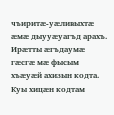чъиритæ-уæливыхтæ æмæ дыууæуагъд арахъ. Ирæтты æгъдаумæ гæсгæ мæ фысым хъæуæй ахизын кодта. Куы хицæн кодтам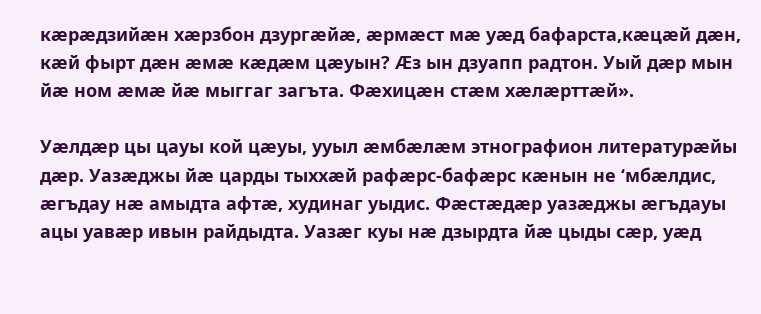кæрæдзийæн хæрзбон дзургæйæ, æрмæст мæ уæд бафарста,кæцæй дæн, кæй фырт дæн æмæ кæдæм цæуын? Æз ын дзуапп радтон. Уый дæр мын йæ ном æмæ йæ мыггаг загъта. Фæхицæн стæм хæлæрттæй».

Уæлдæр цы цауы кой цæуы, ууыл æмбæлæм этнографион литературæйы дæр. Уазæджы йæ царды тыххæй рафæрс-бафæрс кæнын не ‘мбæлдис, æгъдау нæ амыдта афтæ, худинаг уыдис. Фæстæдæр уазæджы æгъдауы ацы уавæр ивын райдыдта. Уазæг куы нæ дзырдта йæ цыды сæр, уæд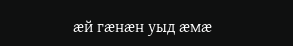æй гæнæн уыд æмæ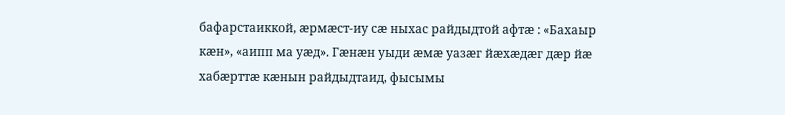бафарстаиккой, æрмæст-иу сæ ныхас райдыдтой афтæ : «Бахаыр кæн», «аипп ма уæд». Гæнæн уыди æмæ уазæг йæхæдæг дæр йæ хабæрттæ кæнын райдыдтаид, фысымы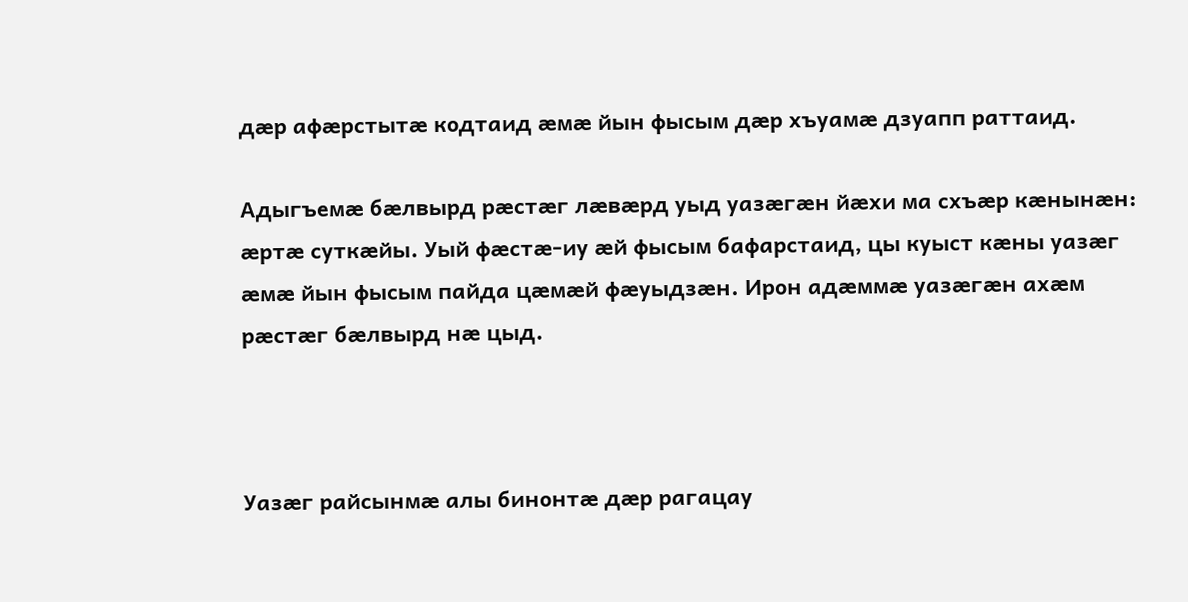дæр афæрстытæ кодтаид æмæ йын фысым дæр хъуамæ дзуапп раттаид.

Адыгъемæ бæлвырд рæстæг лæвæрд уыд уазæгæн йæхи ма схъæр кæнынæн: æртæ суткæйы. Уый фæстæ-иу æй фысым бафарстаид, цы куыст кæны уазæг æмæ йын фысым пайда цæмæй фæуыдзæн. Ирон адæммæ уазæгæн ахæм рæстæг бæлвырд нæ цыд.



Уазæг райсынмæ алы бинонтæ дæр рагацау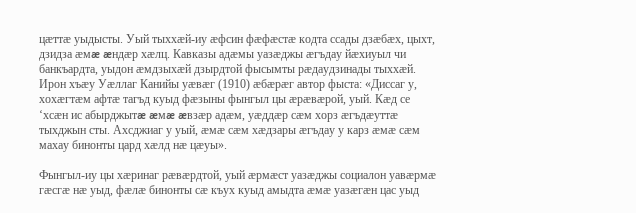цæттæ уыдысты. Уый тыххæй-иу æфсин фæфæстæ кодта ссады дзæбæх, цыхт, дзидза æмæ æндæр хæлц. Кавказы адæмы уазæджы æгъдау йæхиуыл чи банкъардта, уыдон æмдзыхæй дзырдтой фысымты рæдаудзинады тыххæй. Ирон хъæу Уæллаг Канийы уæвæг (1910) æбæрæг автор фыста: «Диссаг у, хохæгтæм афтæ тагъд куыд фæзыны фынгыл цы æрæвæрой, уый. Кæд се ‘хсæн ис абырджытæ æмæ æвзæр адæм, уæддæр сæм хорз æгъдæуттæ тыхджын сты. Ахсджиаг у уый, æмæ сæм хæдзары æгъдау у карз æмæ сæм махау бинонты цард хæлд нæ цæуы».

Фынгыл-иу цы хæринаг рæвæрдтой, уый æрмæст уазæджы социалон уавæрмæ гæсгæ нæ уыд, фæлæ бинонты сæ къух куыд амыдта æмæ уазæгæн цас уыд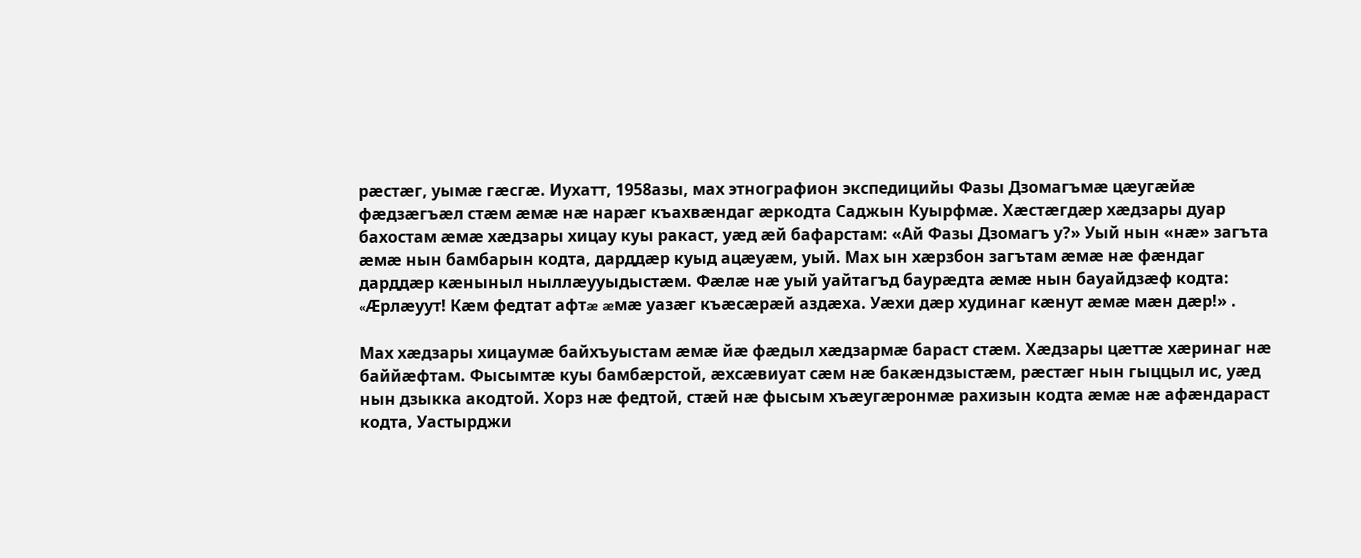рæстæг, уымæ гæсгæ. Иухатт, 1958азы, мах этнографион экспедицийы Фазы Дзомагъмæ цæугæйæ фæдзæгъæл стæм æмæ нæ нарæг къахвæндаг æркодта Саджын Куырфмæ. Хæстæгдæр хæдзары дуар бахостам æмæ хæдзары хицау куы ракаст, уæд æй бафарстам: «Ай Фазы Дзомагъ у?» Уый нын «нæ» загъта æмæ нын бамбарын кодта, дарддæр куыд ацæуæм, уый. Мах ын хæрзбон загътам æмæ нæ фæндаг дарддæр кæныныл ныллæууыдыстæм. Фæлæ нæ уый уайтагъд баурæдта æмæ нын бауайдзæф кодта: «Æрлæуут! Кæм федтат афтæ æмæ уазæг къæсæрæй аздæха. Уæхи дæр худинаг кæнут æмæ мæн дæр!» .

Мах хæдзары хицаумæ байхъуыстам æмæ йæ фæдыл хæдзармæ бараст стæм. Хæдзары цæттæ хæринаг нæ баййæфтам. Фысымтæ куы бамбæрстой, æхсæвиуат сæм нæ бакæндзыстæм, рæстæг нын гыццыл ис, уæд нын дзыкка акодтой. Хорз нæ федтой, стæй нæ фысым хъæугæронмæ рахизын кодта æмæ нæ афæндараст кодта, Уастырджи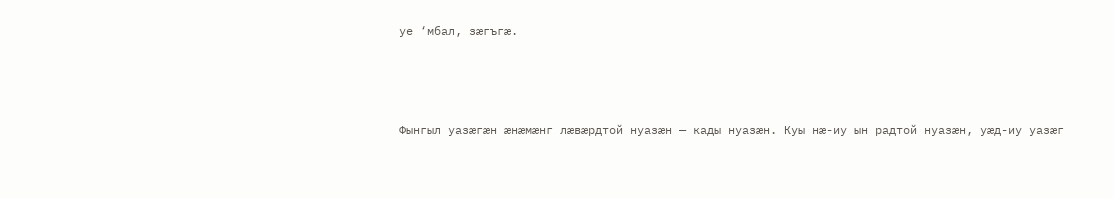уе ‘мбал, зæгъгæ.



Фынгыл уазæгæн æнæмæнг лæвæрдтой нуазæн — кады нуазæн. Куы нæ-иу ын радтой нуазæн, уæд-иу уазæг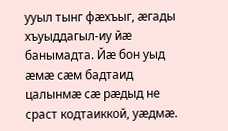ууыл тынг фæхъыг, æгады хъуыддагыл-иу йæ банымадта. Йæ бон уыд æмæ сæм бадтаид цалынмæ сæ рæдыд не сраст кодтаиккой, уæдмæ.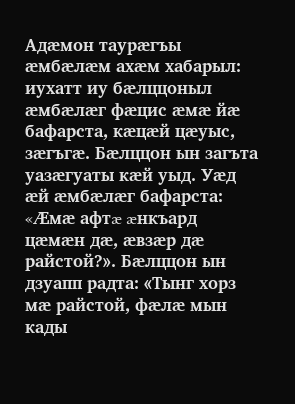Адæмон таурæгъы æмбæлæм ахæм хабарыл: иухатт иу бæлццоныл æмбæлæг фæцис æмæ йæ бафарста, кæцæй цæуыс, зæгъгæ. Бæлццон ын загъта уазæгуаты кæй уыд. Уæд æй æмбæлæг бафарста: «Æмæ афтæ æнкъард цæмæн дæ, æвзæр дæ райстой?». Бæлццон ын дзуапп радта: «Тынг хорз мæ райстой, фæлæ мын кады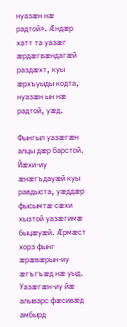нуазæн нæ радтой». Æндæр хатт та уазæг æрдæгвæндагæй раздæхт, куы æрхъуыды кодта, нуазæн ын нæ радтой, уæд.

Фынгыл уазæгæн алцы дæр барстой. Йæхи-иу æнæгъдауæй куы равдыста, уæддæр фысымтæ сæхи хызтой уазæгимæ быцæуæй. Æрмæст хорз фынг æрæвæрын-иу æгъгъæд нæ уыд. Уазæгæн-иу йæ алыварс фæсивæд амбырд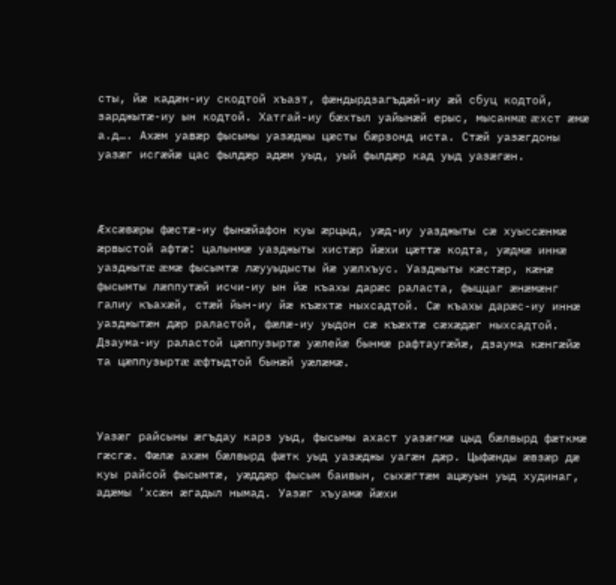сты, йæ кадæн-иу скодтой хъазт, фæндырдзагъдæй-иу æй сбуц кодтой, зарджытæ-иу ын кодтой. Хатгай-иу бæхтыл уайынæй ерыс, мысанмæ æхст æмæ а.д…. Ахæм уавæр фысымы уазæджы цæсты бæрзонд иста. Стæй уазæгдоны уазæг исгæйæ цас фылдæр адæм уыд, уый фылдæр кад уыд уазæгæн.



Æхсæвæры фæстæ-иу фынæйафон куы æрцыд, уæд-иу уазджыты сæ хуыссæнмæ æрвыстой афтæ: цалынмæ уазджыты хистæр йæхи цæттæ кодта, уæдмæ иннæ уазджытæ æмæ фысымтæ лæууыдысты йæ уæлхъус. Уазджыты кæстæр, кæнæ фысымты лæппутæй исчи-иу ын йæ къахы дарæс раласта, фыццаг æнæмæнг галиу къахæй, стæй йын-иу йæ къæхтæ ныхсадтой. Сæ къахы дарæс-иу иннæ уазджытæн дæр раластой, фæлæ-иу уыдон сæ къæхтæ сæхæдæг ныхсадтой. Дзаума-иу раластой цæппузыртæ уæлейæ бынмæ рафтаугæйæ, дзаума кæнгæйæ та цæппузыртæ æфтыдтой бынæй уæлæмæ.



Уазæг райсыны æгъдау карз уыд, фысымы ахаст уазæгмæ цыд бæлвырд фæткмæ гæсгæ. Фæлæ ахæм бæлвырд фæтк уыд уазæджы уагæн дæр. Цыфæнды æвзæр дæ куы райсой фысымтæ, уæддæр фысым баивын, сыхæгтæм ацæуын уыд худинаг, адæмы ‘хсæн æгадыл нымад. Уазæг хъуамæ йæхи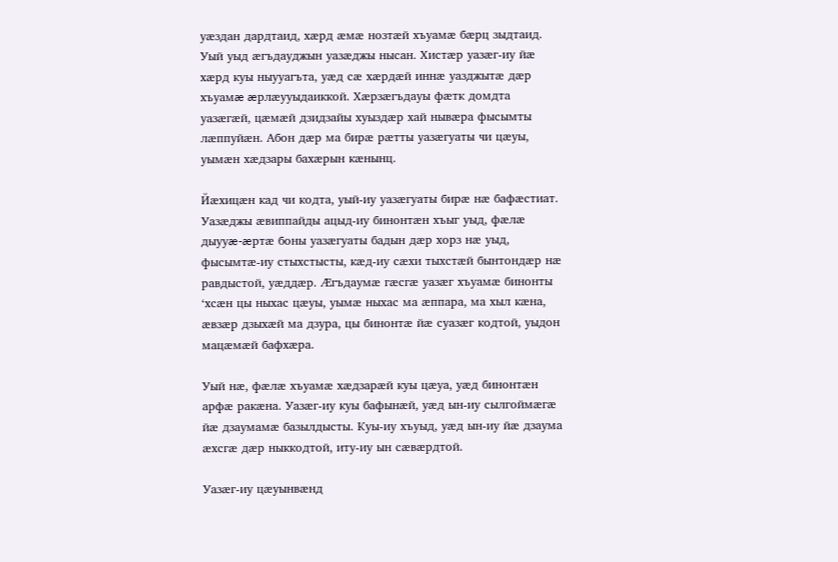уæздан дардтаид, хæрд æмæ нозтæй хъуамæ бæрц зыдтаид. Уый уыд æгъдауджын уазæджы нысан. Хистæр уазæг-иу йæ хæрд куы ныууагъта, уæд сæ хæрдæй иннæ уазджытæ дæр хъуамæ æрлæууыдаиккой. Хæрзæгъдауы фæтк домдта уазæгæй, цæмæй дзидзайы хуыздæр хай нывæра фысымты лæппуйæн. Абон дæр ма бирæ рæтты уазæгуаты чи цæуы, уымæн хæдзары бахæрын кæнынц.

Йæхицæн кад чи кодта, уый-иу уазæгуаты бирæ нæ бафæстиат. Уазæджы æвиппайды ацыд-иу бинонтæн хъыг уыд, фæлæ дыууæ-æртæ боны уазæгуаты бадын дæр хорз нæ уыд, фысымтæ-иу стыхстысты, кæд-иу сæхи тыхстæй бынтондæр нæ равдыстой, уæддæр. Æгъдаумæ гæсгæ уазæг хъуамæ бинонты ‘хсæн цы ныхас цæуы, уымæ ныхас ма æппара, ма хыл кæна, æвзæр дзыхæй ма дзура, цы бинонтæ йæ суазæг кодтой, уыдон мацæмæй бафхæра.

Уый нæ, фæлæ хъуамæ хæдзарæй куы цæуа, уæд бинонтæн арфæ ракæна. Уазæг-иу куы бафынæй, уæд ын-иу сылгоймæгæ йæ дзаумамæ базылдысты. Куы-иу хъуыд, уæд ын-иу йæ дзаума æхсгæ дæр ныккодтой, иту-иу ын сæвæрдтой.

Уазæг-иу цæуынвæнд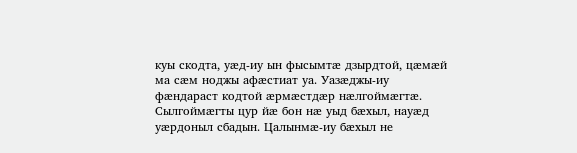куы скодта, уæд-иу ын фысымтæ дзырдтой, цæмæй ма сæм ноджы афæстиат уа. Уазæджы-иу фæндараст кодтой æрмæстдæр нæлгоймæгтæ. Сылгоймæгты цур йæ бон нæ уыд бæхыл, науæд уæрдоныл сбадын. Цалынмæ-иу бæхыл не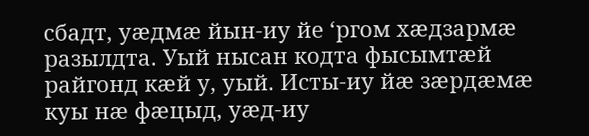сбадт, уæдмæ йын-иу йе ‘ргом хæдзармæ разылдта. Уый нысан кодта фысымтæй райгонд кæй у, уый. Исты-иу йæ зæрдæмæ куы нæ фæцыд, уæд-иу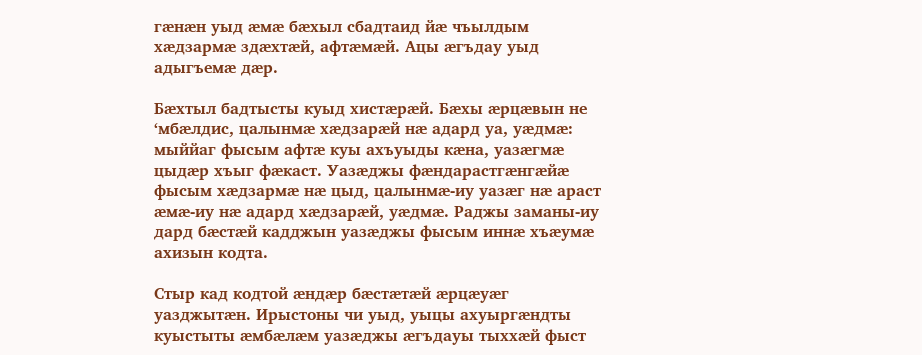гæнæн уыд æмæ бæхыл сбадтаид йæ чъылдым хæдзармæ здæхтæй, афтæмæй. Ацы æгъдау уыд адыгъемæ дæр.

Бæхтыл бадтысты куыд хистæрæй. Бæхы æрцæвын не ‘мбæлдис, цалынмæ хæдзарæй нæ адард уа, уæдмæ: мыййаг фысым афтæ куы ахъуыды кæна, уазæгмæ цыдæр хъыг фæкаст. Уазæджы фæндарастгæнгæйæ фысым хæдзармæ нæ цыд, цалынмæ-иу уазæг нæ араст æмæ-иу нæ адард хæдзарæй, уæдмæ. Раджы заманы-иу дард бæстæй кадджын уазæджы фысым иннæ хъæумæ ахизын кодта.

Стыр кад кодтой æндæр бæстæтæй æрцæуæг уазджытæн. Ирыстоны чи уыд, уыцы ахуыргæндты куыстыты æмбæлæм уазæджы æгъдауы тыххæй фыст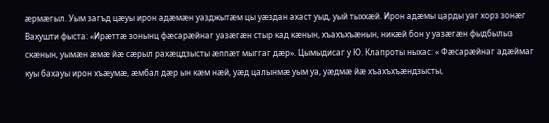æрмæгыл. Уым загъд цæуы ирон адæмæн уазджытæм цы уæздан ахаст уыд, уый тыххæй. Ирон адæмы царды уаг хорз зонæг Вахушти фыста: «Ирæттæ зонынц фæсарæйнаг уазæгæн стыр кад кæнын, хъахъхъæнын, никæй бон у уазæгæн фыдбылыз скæнын, уымæн æмæ йæ сæрыл рахæцдзысты æппæт мыггаг дæр». Цымыдисаг у Ю. Клапроты ныхас: « Фæсарæйнаг адæймаг куы бахауы ирон хъæумæ, æмбал дæр ын кæм нæй, уæд цалынмæ уым уа, уæдмæ йæ хъахъхъæндзысты,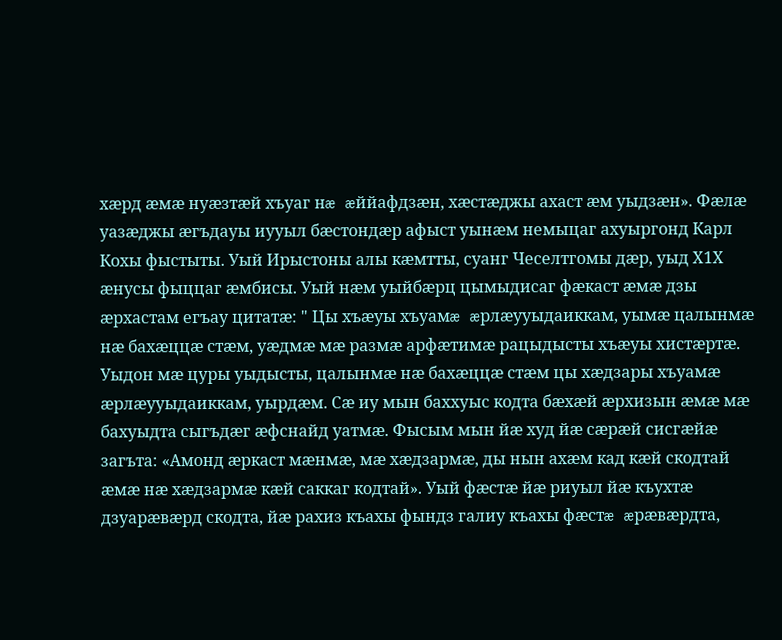хæрд æмæ нуæзтæй хъуаг нæ æййафдзæн, хæстæджы ахаст æм уыдзæн». Фæлæ уазæджы æгъдауы иууыл бæстондæр афыст уынæм немыцаг ахуыргонд Карл Кохы фыстыты. Уый Ирыстоны алы кæмтты, суанг Чеселтгомы дæр, уыд Х1Х æнусы фыццаг æмбисы. Уый нæм уыйбæрц цымыдисаг фæкаст æмæ дзы æрхастам егъау цитатæ: " Цы хъæуы хъуамæ æрлæууыдаиккам, уымæ цалынмæ нæ бахæццæ стæм, уæдмæ мæ размæ арфæтимæ рацыдысты хъæуы хистæртæ. Уыдон мæ цуры уыдысты, цалынмæ нæ бахæццæ стæм цы хæдзары хъуамæ æрлæууыдаиккам, уырдæм. Сæ иу мын баххуыс кодта бæхæй æрхизын æмæ мæ бахуыдта сыгъдæг æфснайд уатмæ. Фысым мын йæ худ йæ сæрæй сисгæйæ загъта: «Амонд æркаст мæнмæ, мæ хæдзармæ, ды нын ахæм кад кæй скодтай æмæ нæ хæдзармæ кæй саккаг кодтай». Уый фæстæ йæ риуыл йæ къухтæ дзуарæвæрд скодта, йæ рахиз къахы фындз галиу къахы фæстæ æрæвæрдта,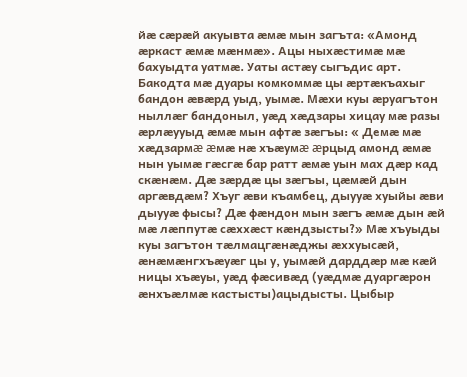йæ сæрæй акуывта æмæ мын загъта: «Амонд æркаст æмæ мæнмæ». Ацы ныхæстимæ мæ бахуыдта уатмæ. Уаты астæу сыгъдис арт. Бакодта мæ дуары комкоммæ цы æртæкъахыг бандон æвæрд уыд, уымæ. Мæхи куы æруагътон ныллæг бандоныл, уæд хæдзары хицау мæ разы æрлæууыд æмæ мын афтæ зæгъы: « Демæ мæ хæдзармæ æмæ нæ хъæумæ æрцыд амонд æмæ нын уымæ гæсгæ бар ратт æмæ уын мах дæр кад скæнæм. Дæ зæрдæ цы зæгъы, цæмæй дын аргæвдæм? Хъуг æви къамбец, дыууæ хуыйы æви дыууæ фысы? Дæ фæндон мын зæгъ æмæ дын æй мæ лæппутæ сæххæст кæндзысты?» Мæ хъуыды куы загътон тæлмацгæнæджы æххуысæй, æнæмæнгхъæуæг цы у, уымæй дарддæр мæ кæй ницы хъæуы, уæд фæсивæд (уæдмæ дуаргæрон æнхъæлмæ кастысты)ацыдысты. Цыбыр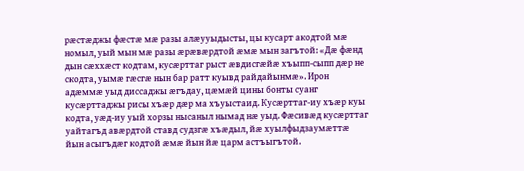рæстæджы фæстæ мæ разы алæууыдысты, цы кусарт акодтой мæ номыл, уый мын мæ разы æрæвæрдтой æмæ мын загътой: «Дæ фæнд дын сæххæст кодтам, кусæрттаг рыст æвдисгæйæ хъыпп-сыпп дæр не скодта, уымæ гæсгæ нын бар ратт куывд райдайынмæ». Ирон адæммæ уыд диссаджы æгъдау, цæмæй цины бонты суанг кусæрттаджы рисы хъæр дæр ма хъуыстаид. Кусæрттаг-иу хъæр куы кодта, уæд-иу уый хорзы нысаныл нымад нæ уыд. Фæсивæд кусæрттаг уайтагъд авæрдтой ставд судзгæ хъæдыл, йæ хуылфыдзаумæттæ йын асыгъдæг кодтой æмæ йын йæ царм астъыгътой.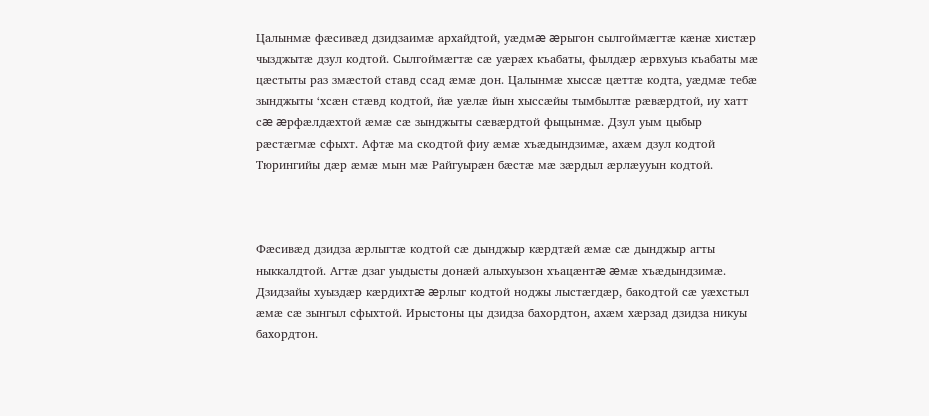Цалынмæ фæсивæд дзидзаимæ архайдтой, уæдмæ æрыгон сылгоймæгтæ кæнæ хистæр чызджытæ дзул кодтой. Сылгоймæгтæ сæ уæрæх къабаты, фылдæр æрвхуыз къабаты мæ цæстыты раз змæстой ставд ссад æмæ дон. Цалынмæ хыссæ цæттæ кодта, уæдмæ тебæ зынджыты ‘хсæн стæвд кодтой, йæ уæлæ йын хыссæйы тымбылтæ рæвæрдтой, иу хатт сæ æрфæлдæхтой æмæ сæ зынджыты сæвæрдтой фыцынмæ. Дзул уым цыбыр рæстæгмæ сфыхт. Афтæ ма скодтой фиу æмæ хъæдындзимæ, ахæм дзул кодтой Тюрингийы дæр æмæ мын мæ Райгуырæн бæстæ мæ зæрдыл æрлæууын кодтой.



Фæсивæд дзидза æрлыгтæ кодтой сæ дынджыр кæрдтæй æмæ сæ дынджыр агты ныккалдтой. Агтæ дзаг уыдысты донæй алыхуызон хъацæнтæ æмæ хъæдындзимæ. Дзидзайы хуыздæр кæрдихтæ æрлыг кодтой ноджы лыстæгдæр, бакодтой сæ уæхстыл æмæ сæ зынгыл сфыхтой. Ирыстоны цы дзидза бахордтон, ахæм хæрзад дзидза никуы бахордтон.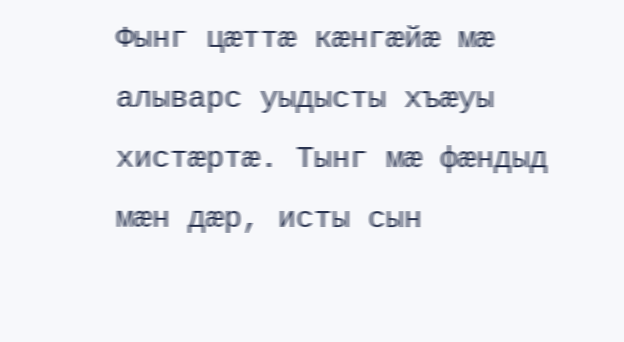Фынг цæттæ кæнгæйæ мæ алыварс уыдысты хъæуы хистæртæ. Тынг мæ фæндыд мæн дæр, исты сын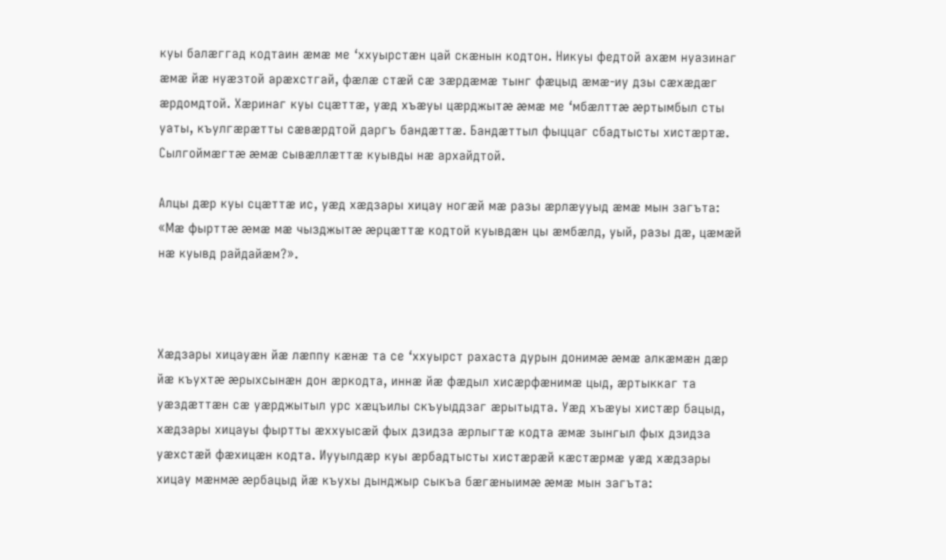куы балæггад кодтаин æмæ ме ‘ххуырстæн цай скæнын кодтон. Никуы федтой ахæм нуазинаг æмæ йæ нуæзтой арæхстгай, фæлæ стæй сæ зæрдæмæ тынг фæцыд æмæ-иу дзы сæхæдæг æрдомдтой. Хæринаг куы сцæттæ, уæд хъæуы цæрджытæ æмæ ме ‘мбæлттæ æртымбыл сты уаты, къулгæрæтты сæвæрдтой даргъ бандæттæ. Бандæттыл фыццаг сбадтысты хистæртæ. Сылгоймæгтæ æмæ сывæллæттæ куывды нæ архайдтой.

Алцы дæр куы сцæттæ ис, уæд хæдзары хицау ногæй мæ разы æрлæууыд æмæ мын загъта: «Мæ фырттæ æмæ мæ чызджытæ æрцæттæ кодтой куывдæн цы æмбæлд, уый, разы дæ, цæмæй нæ куывд райдайæм?».



Хæдзары хицауæн йæ лæппу кæнæ та се ‘ххуырст рахаста дурын донимæ æмæ алкæмæн дæр йæ къухтæ æрыхсынæн дон æркодта, иннæ йæ фæдыл хисæрфæнимæ цыд, æртыккаг та уæздæттæн сæ уæрджытыл урс хæцъилы скъуыддзаг æрытыдта. Уæд хъæуы хистæр бацыд, хæдзары хицауы фыртты æххуысæй фых дзидза æрлыгтæ кодта æмæ зынгыл фых дзидза уæхстæй фæхицæн кодта. Иууылдæр куы æрбадтысты хистæрæй кæстæрмæ уæд хæдзары хицау мæнмæ æрбацыд йæ къухы дынджыр сыкъа бæгæныимæ æмæ мын загъта: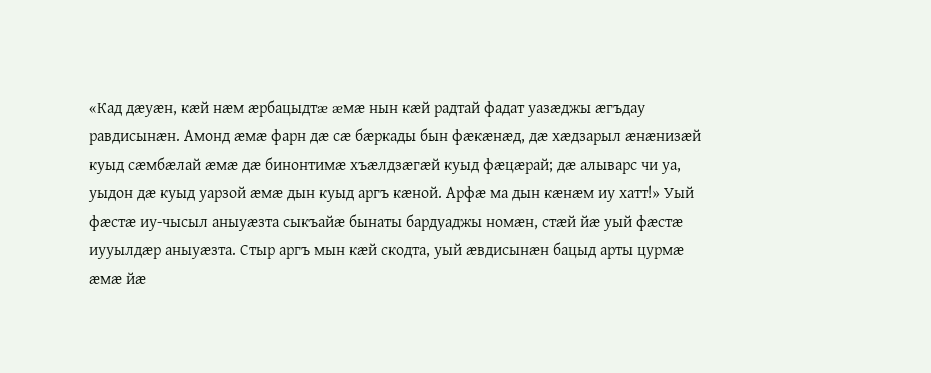«Кад дæуæн, кæй нæм æрбацыдтæ æмæ нын кæй радтай фадат уазæджы æгъдау равдисынæн. Амонд æмæ фарн дæ сæ бæркады бын фæкæнæд, дæ хæдзарыл æнæнизæй куыд сæмбæлай æмæ дæ бинонтимæ хъæлдзæгæй куыд фæцæрай; дæ алыварс чи уа, уыдон дæ куыд уарзой æмæ дын куыд аргъ кæной. Арфæ ма дын кæнæм иу хатт!» Уый фæстæ иу-чысыл аныуæзта сыкъайæ бынаты бардуаджы номæн, стæй йæ уый фæстæ иууылдæр аныуæзта. Стыр аргъ мын кæй скодта, уый æвдисынæн бацыд арты цурмæ æмæ йæ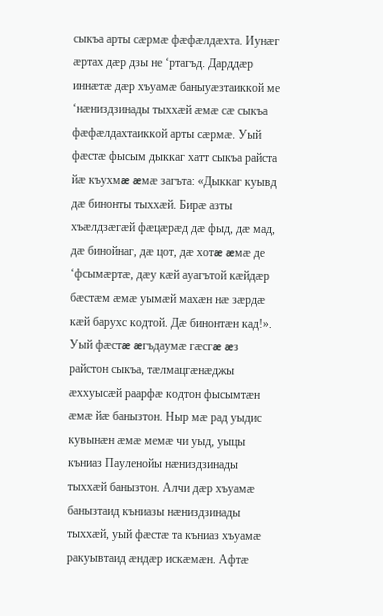сыкъа арты сæрмæ фæфæлдæхта. Иунæг æртах дæр дзы не ‘ртагъд. Дарддæр иннæтæ дæр хъуамæ баныуæзтаиккой ме ‘нæниздзинады тыххæй æмæ сæ сыкъа фæфæлдахтаиккой арты сæрмæ. Уый фæстæ фысым дыккаг хатт сыкъа райста йæ къухмæ æмæ загъта: «Дыккаг куывд дæ бинонты тыххæй. Бирæ азты хъæлдзæгæй фæцæрæд дæ фыд, дæ мад, дæ бинойнаг, дæ цот, дæ хотæ æмæ де ‘фсымæртæ, дæу кæй ауагътой кæйдæр бæстæм æмæ уымæй махæн нæ зæрдæ кæй барухс кодтой. Дæ бинонтæн кад!». Уый фæстæ æгъдаумæ гæсгæ æз райстон сыкъа, тæлмацгæнæджы æххуысæй раарфæ кодтон фысымтæн æмæ йæ банызтон. Ныр мæ рад уыдис кувынæн æмæ мемæ чи уыд, уыцы къниаз Пауленойы нæниздзинады тыххæй банызтон. Алчи дæр хъуамæ банызтаид къниазы нæниздзинады тыххæй, уый фæстæ та къниаз хъуамæ ракуывтаид æндæр искæмæн. Афтæ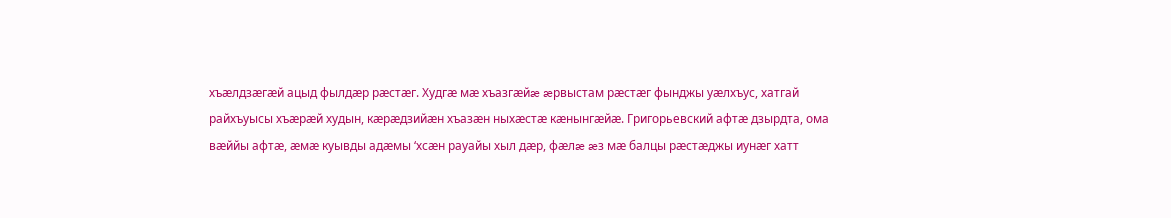хъæлдзæгæй ацыд фылдæр рæстæг. Худгæ мæ хъазгæйæ æрвыстам рæстæг фынджы уæлхъус, хатгай райхъуысы хъæрæй худын, кæрæдзийæн хъазæн ныхæстæ кæнынгæйæ. Григорьевский афтæ дзырдта, ома вæййы афтæ, æмæ куывды адæмы ‘хсæн рауайы хыл дæр, фæлæ æз мæ балцы рæстæджы иунæг хатт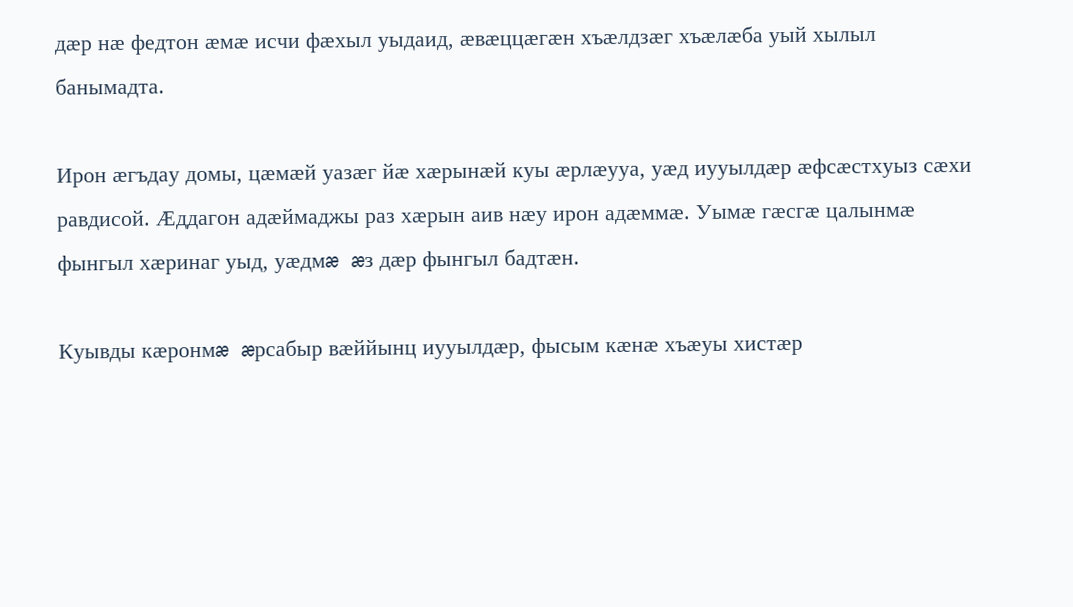дæр нæ федтон æмæ исчи фæхыл уыдаид, æвæццæгæн хъæлдзæг хъæлæба уый хылыл банымадта.

Ирон æгъдау домы, цæмæй уазæг йæ хæрынæй куы æрлæууа, уæд иууылдæр æфсæстхуыз сæхи равдисой. Æддагон адæймаджы раз хæрын аив нæу ирон адæммæ. Уымæ гæсгæ цалынмæ фынгыл хæринаг уыд, уæдмæ æз дæр фынгыл бадтæн.

Куывды кæронмæ æрсабыр вæййынц иууылдæр, фысым кæнæ хъæуы хистæр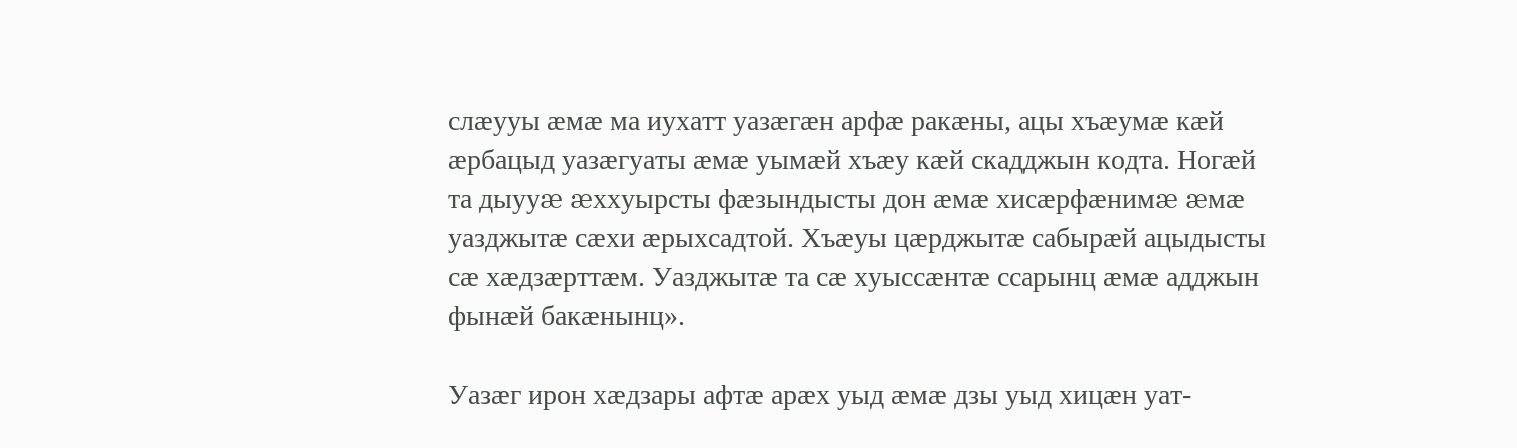слæууы æмæ ма иухатт уазæгæн арфæ ракæны, ацы хъæумæ кæй æрбацыд уазæгуаты æмæ уымæй хъæу кæй скадджын кодта. Ногæй та дыууæ æххуырсты фæзындысты дон æмæ хисæрфæнимæ æмæ уазджытæ сæхи æрыхсадтой. Хъæуы цæрджытæ сабырæй ацыдысты сæ хæдзæрттæм. Уазджытæ та сæ хуыссæнтæ ссарынц æмæ адджын фынæй бакæнынц».

Уазæг ирон хæдзары афтæ арæх уыд æмæ дзы уыд хицæн уат-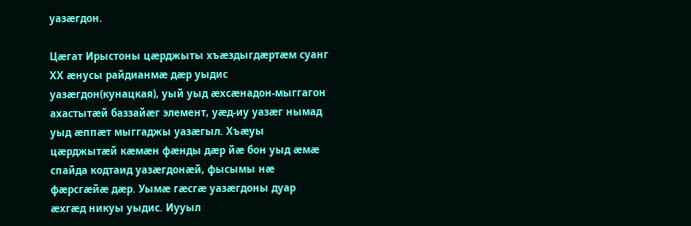уазæгдон.

Цæгат Ирыстоны цæрджыты хъæздыгдæртæм суанг ХХ æнусы райдианмæ дæр уыдис уазæгдон(кунацкая), уый уыд æхсæнадон-мыггагон ахастытæй баззайæг элемент, уæд-иу уазæг нымад уыд æппæт мыггаджы уазæгыл. Хъæуы цæрджытæй кæмæн фæнды дæр йæ бон уыд æмæ спайда кодтаид уазæгдонæй, фысымы нæ фæрсгæйæ дæр. Уымæ гæсгæ уазæгдоны дуар æхгæд никуы уыдис. Иууыл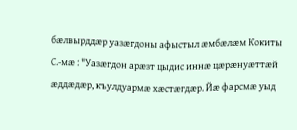бæлвырддæр уазæгдоны афыстыл æмбæлæм Кокиты С.-мæ : "Уазæгдон арæзт цыдис иннæ цæрæнуæттæй æддæдæр, къулдуармæ хæстæгдæр. Йæ фарсмæ уыд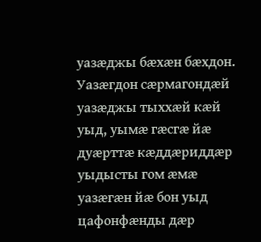уазæджы бæхæн бæхдон. Уазæгдон сæрмагондæй уазæджы тыххæй кæй уыд, уымæ гæсгæ йæ дуæрттæ кæддæриддæр уыдысты гом æмæ уазæгæн йæ бон уыд цафонфæнды дæр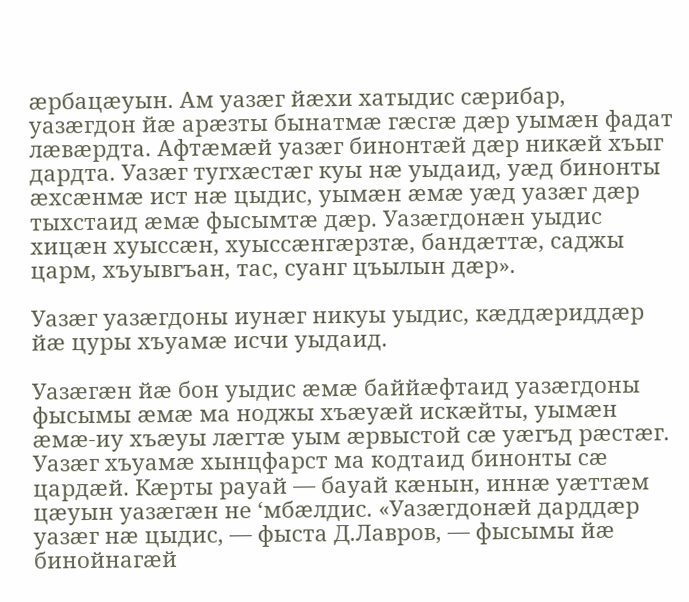æрбацæуын. Ам уазæг йæхи хатыдис сæрибар, уазæгдон йæ арæзты бынатмæ гæсгæ дæр уымæн фадат лæвæрдта. Афтæмæй уазæг бинонтæй дæр никæй хъыг дардта. Уазæг тугхæстæг куы нæ уыдаид, уæд бинонты æхсæнмæ ист нæ цыдис, уымæн æмæ уæд уазæг дæр тыхстаид æмæ фысымтæ дæр. Уазæгдонæн уыдис хицæн хуыссæн, хуыссæнгæрзтæ, бандæттæ, саджы царм, хъуывгъан, тас, суанг цъылын дæр».

Уазæг уазæгдоны иунæг никуы уыдис, кæддæриддæр йæ цуры хъуамæ исчи уыдаид.

Уазæгæн йæ бон уыдис æмæ баййæфтаид уазæгдоны фысымы æмæ ма ноджы хъæуæй искæйты, уымæн æмæ-иу хъæуы лæгтæ уым æрвыстой сæ уæгъд рæстæг. Уазæг хъуамæ хынцфарст ма кодтаид бинонты сæ цардæй. Кæрты рауай — бауай кæнын, иннæ уæттæм цæуын уазæгæн не ‘мбæлдис. «Уазæгдонæй дарддæр уазæг нæ цыдис, — фыста Д.Лавров, — фысымы йæ бинойнагæй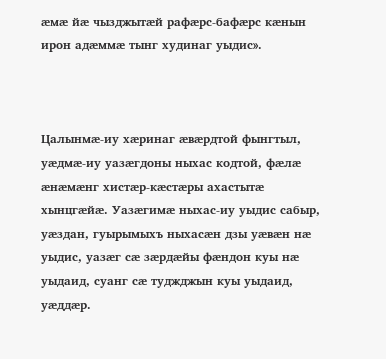æмæ йæ чызджытæй рафæрс-бафæрс кæнын ирон адæммæ тынг худинаг уыдис».



Цалынмæ-иу хæринаг æвæрдтой фынгтыл, уæдмæ-иу уазæгдоны ныхас кодтой, фæлæ æнæмæнг хистæр-кæстæры ахастытæ хынцгæйæ. Уазæгимæ ныхас-иу уыдис сабыр, уæздан, гуырымыхъ ныхасæн дзы уæвæн нæ уыдис, уазæг сæ зæрдæйы фæндон куы нæ уыдаид, суанг сæ туджджын куы уыдаид, уæддæр.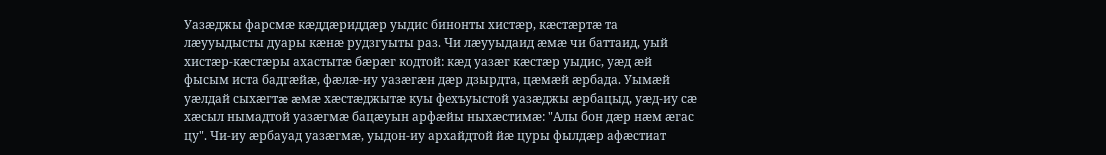Уазæджы фарсмæ кæддæриддæр уыдис бинонты хистæр, кæстæртæ та лæууыдысты дуары кæнæ рудзгуыты раз. Чи лæууыдаид æмæ чи баттаид, уый хистæр-кæстæры ахастытæ бæрæг кодтой: кæд уазæг кæстæр уыдис, уæд æй фысым иста бадгæйæ, фæлæ-иу уазæгæн дæр дзырдта, цæмæй æрбада. Уымæй уæлдай сыхæгтæ æмæ хæстæджытæ куы фехъуыстой уазæджы æрбацыд, уæд-иу сæ хæсыл нымадтой уазæгмæ бацæуын арфæйы ныхæстимæ: "Алы бон дæр нæм æгас цу". Чи-иу æрбауад уазæгмæ, уыдон-иу архайдтой йæ цуры фылдæр афæстиат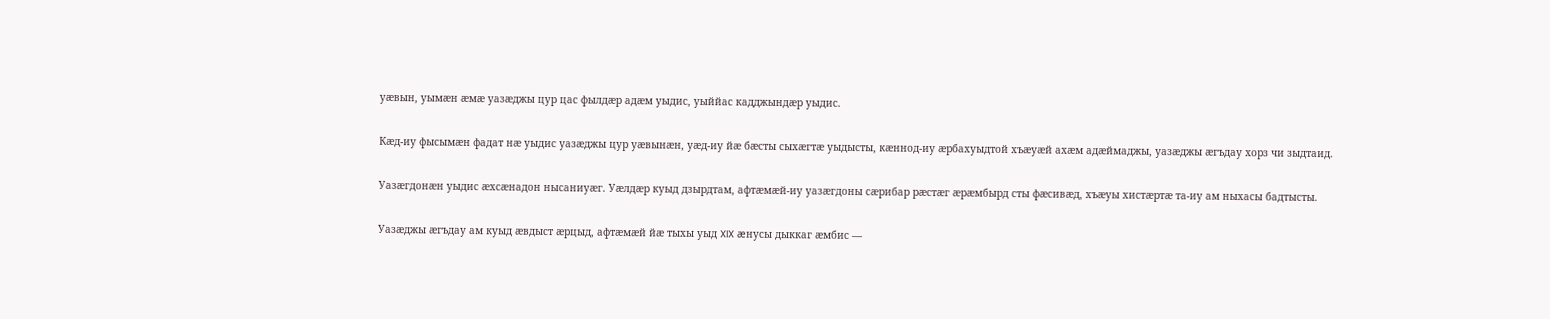уæвын, уымæн æмæ уазæджы цур цас фылдæр адæм уыдис, уыййас кадджындæр уыдис.

Кæд-иу фысымæн фадат нæ уыдис уазæджы цур уæвынæн, уæд-иу йæ бæсты сыхæгтæ уыдысты, кæннод-иу æрбахуыдтой хъæуæй ахæм адæймаджы, уазæджы æгъдау хорз чи зыдтаид.

Уазæгдонæн уыдис æхсæнадон нысаниуæг. Уæлдæр куыд дзырдтам, афтæмæй-иу уазæгдоны сæрибар рæстæг æрæмбырд сты фæсивæд, хъæуы хистæртæ та-иу ам ныхасы бадтысты.

Уазæджы æгъдау ам куыд æвдыст æрцыд, афтæмæй йæ тыхы уыд XIX æнусы дыккаг æмбис —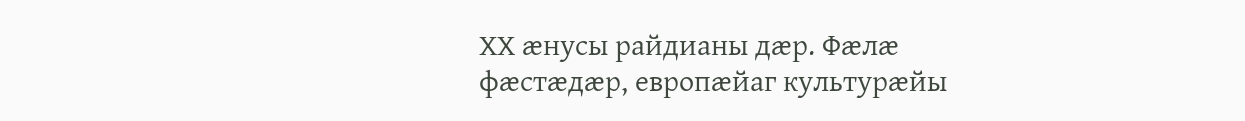ХХ æнусы райдианы дæр. Фæлæ фæстæдæр, европæйаг культурæйы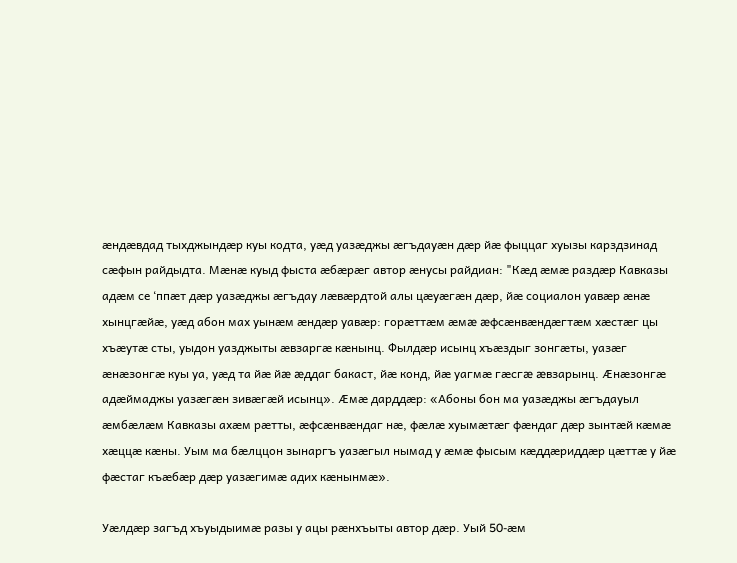æндæвдад тыхджындæр куы кодта, уæд уазæджы æгъдауæн дæр йæ фыццаг хуызы карздзинад сæфын райдыдта. Мæнæ куыд фыста æбæрæг автор æнусы райдиан: "Кæд æмæ раздæр Кавказы адæм се ‘ппæт дæр уазæджы æгъдау лæвæрдтой алы цæуæгæн дæр, йæ социалон уавæр æнæ хынцгæйæ, уæд абон мах уынæм æндæр уавæр: горæттæм æмæ æфсæнвæндæгтæм хæстæг цы хъæутæ сты, уыдон уазджыты æвзаргæ кæнынц. Фылдæр исынц хъæздыг зонгæты, уазæг æнæзонгæ куы уа, уæд та йæ йæ æддаг бакаст, йæ конд, йæ уагмæ гæсгæ æвзарынц. Æнæзонгæ адæймаджы уазæгæн зивæгæй исынц». Æмæ дарддæр: «Абоны бон ма уазæджы æгъдауыл æмбæлæм Кавказы ахæм рæтты, æфсæнвæндаг нæ, фæлæ хуымæтæг фæндаг дæр зынтæй кæмæ хæццæ кæны. Уым ма бæлццон зынаргъ уазæгыл нымад у æмæ фысым кæддæриддæр цæттæ у йæ фæстаг къæбæр дæр уазæгимæ адих кæнынмæ».

Уæлдæр загъд хъуыдыимæ разы у ацы рæнхъыты автор дæр. Уый 50-æм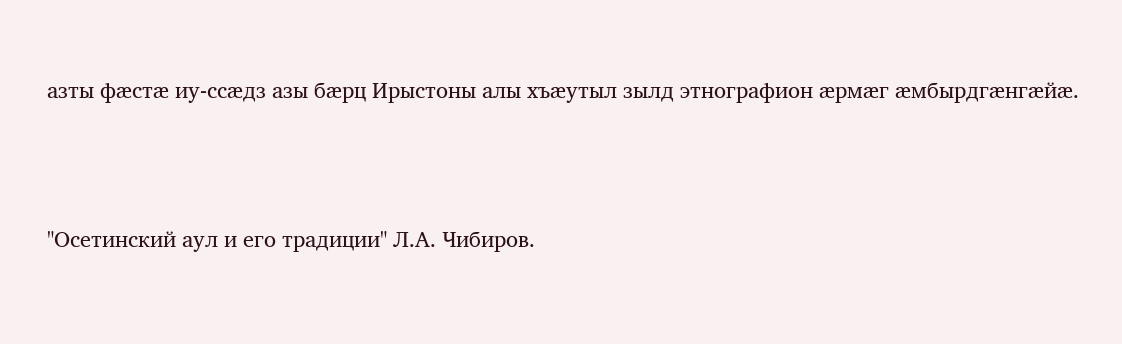азты фæстæ иу-ссæдз азы бæрц Ирыстоны алы хъæутыл зылд этнографион æрмæг æмбырдгæнгæйæ.



"Осетинский аул и его традиции" Л.А. Чибиров.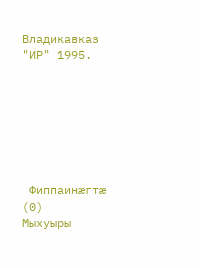Владикавказ "ИР" 1995.







 Фиппаинæгтæ (0)      Мыхуыры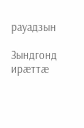рауадзын

Зындгонд ирæттæ